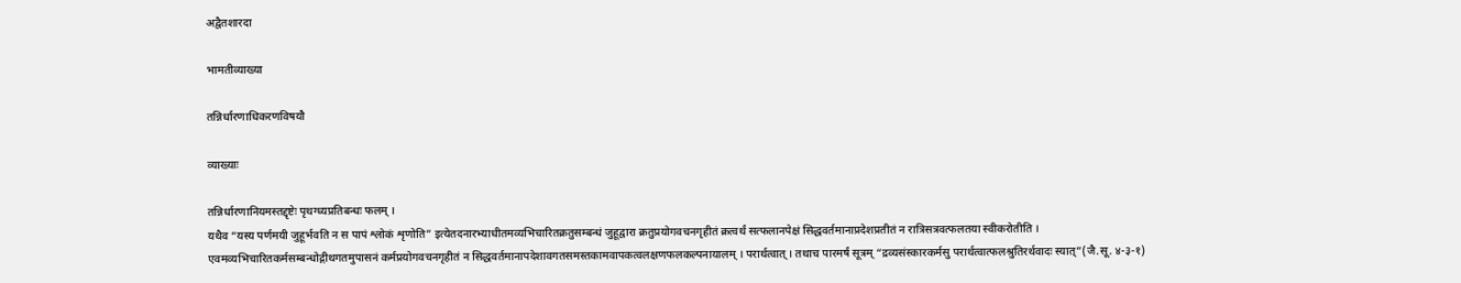अद्वैतशारदा

भामतीव्याख्या

तन्निर्धारणाधिकरणविषयौ

व्याख्याः

तन्निर्धारणानियमस्तद्दृष्टेः पृथग्ध्यप्रतिबन्धः फलम् ।
यथैव “यस्य पर्णमयी जुहूर्भवति न स पापं श्लोकं शृणोति” इत्येतदनारभ्याधीतमव्यभिचारितक्रतुसम्बन्धं जुहूद्वारा क्रतुप्रयोगवचनगृहीतं क्रत्वर्थं सत्फलानपेक्षं सिद्धवर्तमानाप्रदेशप्रतीतं न रात्रिसत्रवत्फलतया स्वीकरोतीति । एवमव्यभिचारितकर्मसम्बन्धोद्गीथगतमुपासनं कर्मप्रयोगवचनगृहीतं न सिद्धवर्तमानापदेशावगतसमस्तकामवापकत्वलक्षणफलकल्पनायालम् । परार्थत्वात् । तथाच पारमर्षं सूत्रम् “द्रव्यसंस्कारकर्मसु परार्थत्वात्फलश्रुतिरर्थवादः स्यात्”(जै.सू. ४-३-१)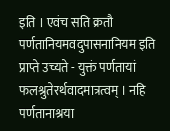इति । एवंच सति क्रतौ पर्णतानियमवदुपासनानियम इति प्राप्ते उच्यते - युक्तं पर्णतायां फलश्रुतेरर्थवादमात्रत्वम् । नहि पर्णतानाश्रया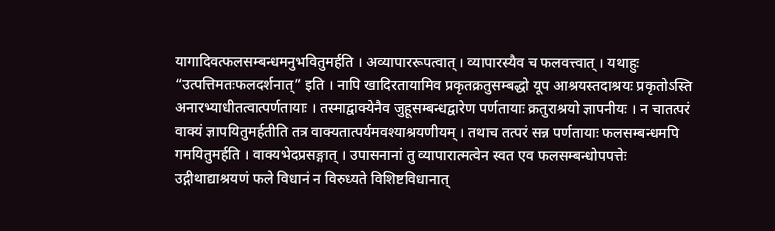यागादिवत्फलसम्बन्धमनुभवितुमर्हति । अव्यापाररूपत्वात् । व्यापारस्यैव च फलवत्त्वात् । यथाहुः “उत्पत्तिमतःफलदर्शनात्” इति । नापि खादिरतायामिव प्रकृतक्रतुसम्बद्धो यूप आश्रयस्तदाश्रयः प्रकृतोऽस्ति अनारभ्याधीतत्वात्पर्णतायाः । तस्माद्वाक्येनैव जुहूसम्बन्धद्वारेण पर्णतायाः क्रतुराश्रयो ज्ञापनीयः । न चातत्परं वाक्यं ज्ञापयितुमर्हतीति तत्र वाक्यतात्पर्यमवश्याश्रयणीयम् । तथाच तत्परं सन्न पर्णतायाः फलसम्बन्धमपि गमयितुमर्हति । वाक्यभेदप्रसङ्गात् । उपासनानां तु व्यापारात्मत्वेन स्वत एव फलसम्बन्धोपपत्तेः उद्गीथाद्याश्रयणं फले विधानं न विरुध्यते विशिष्टविधानात्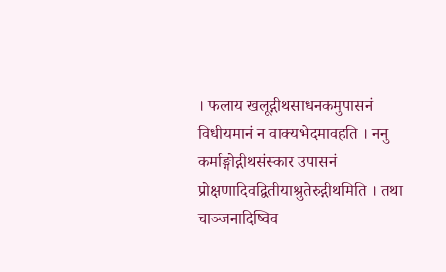। फलाय खलूद्गीथसाधनकमुपासनं विधीयमानं न वाक्यभेदमावहति । ननु कर्माङ्गोद्गीथसंस्कार उपासनं प्रोक्षणादिवद्वितीयाश्रुतेरुद्गीथमिति । तथा चाञ्जनादिष्विव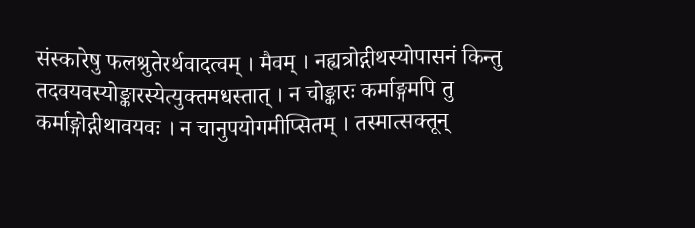संस्कारेषु फलश्रुतेरर्थवादत्वम् । मैवम् । नह्यत्रोद्गीथस्योपासनं किन्तु तदवयवस्योङ्कारस्येत्युक्तमधस्तात् । न चोङ्कारः कर्माङ्गमपि तु कर्माङ्गोद्गीथावयवः । न चानुपयोगमीप्सितम् । तस्मात्सक्तून्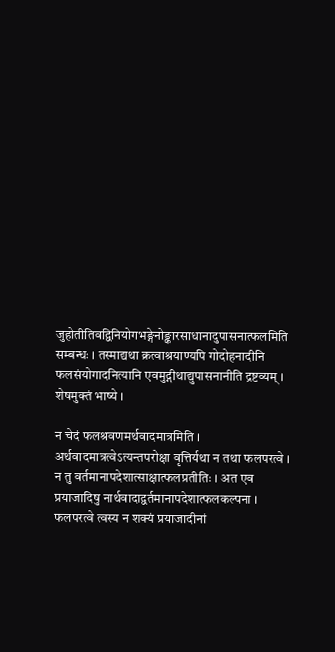जुहोतीतिवद्विनियोगभङ्गेनोङ्कारसाधानादुपासनात्फलमिति सम्बन्धः । तस्माद्यथा क्रत्वाश्रयाण्यपि गोदोहनादीनि फलसंयोगादनित्यानि एवमुद्गीथाद्युपासनानीति द्रष्टव्यम् । शेषमुक्तं भाष्ये ।

न चेदं फलश्रवणमर्थवादमात्रमिति ।
अर्थवादमात्रत्वेऽत्यन्तपरोक्षा वृत्तिर्यथा न तथा फलपरत्वे । न तु वर्तमानापदेशात्साक्षात्फलप्रतीतिः । अत एव प्रयाजादिषु नार्थवादाद्वर्तमानापदेशात्फलकल्पना । फलपरत्वे त्वस्य न शक्यं प्रयाजादीनां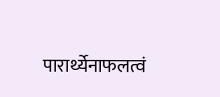पारार्थ्येनाफलत्वं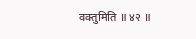वक्तुमिति ॥ ४२ ॥